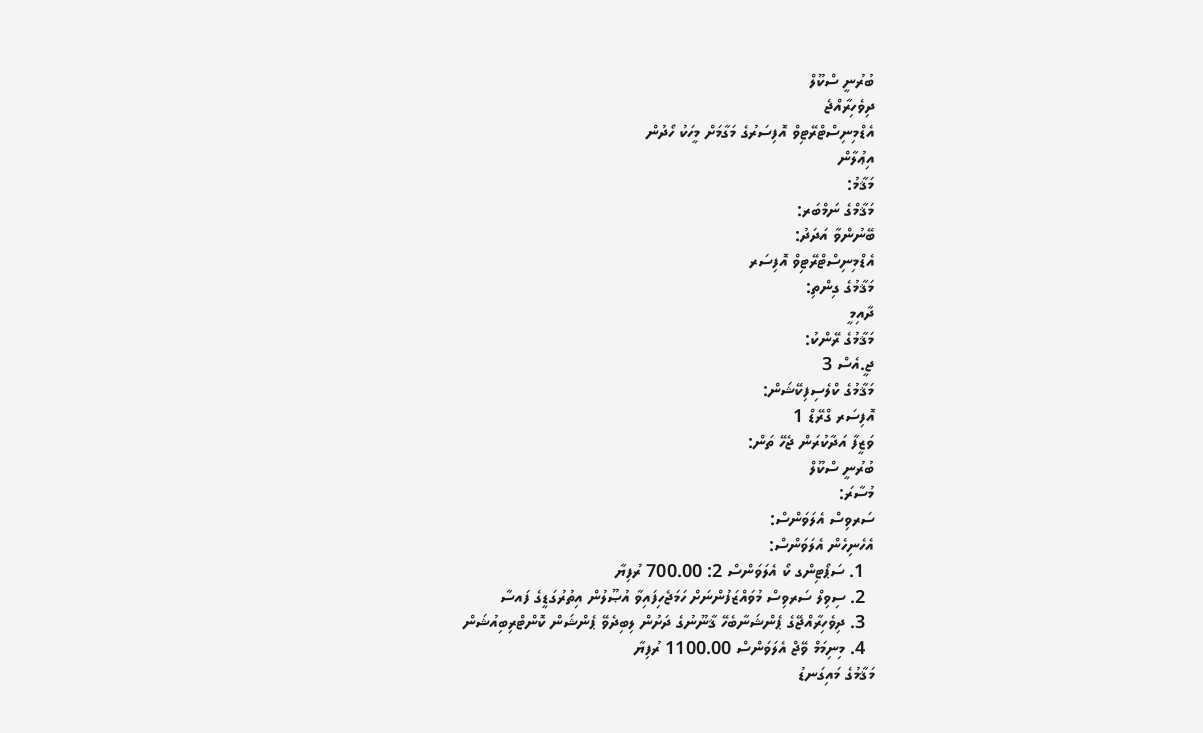ބުރުނީ ސްކޫލް
ދިވެހިރާއްޖެ
އެޑްމިނިސްޓްރޭޓިވް އޮފިސަރުގެ މަގާމަށް މީހަކު ހޯދުން
އިޢުލާން
މަޤާމު:
މަޤާމްގެ ނަމްބަރ:
ބޭނުންވާ އަދަދު:
އެޑްމިނިސްޓްރޭޓިވް އޮފިސަރ
މަޤާމުގެ ގިންތި:
ދާއިމީ
މަޤާމުގެ ރޭންކު:
ޖީ.އެސް 3
މަޤާމުގެ ކްލެސިފިކޭޝަން:
އޮފިސަރ ގްރޭޑް 1
ވަޒީފާ އަދާކުރަން ޖެހޭ ތަން:
ބުރުނީ ސްކޫލް
މުސާރަ:
ސަރވިސް އެލަވަންސް:
އެހެނިހެން އެލަވަންސް:
  1. ސަޕޯޓިންގ ކޯ އެލަވަންސް 2: 700.00 ރުފިޔާ
  2. ސިވިލް ސަރވިސް މުވައްޒަފުންނަށް ހަމަޖެހިފައިވާ އުޞޫލުން އިތުރުގަޑީގެ ފައސާ
  3. ދިވެހިރާއްޖޭގެ ޕެންޝަނާބެހޭ ޤާނޫނުގެ ދަށުން ލިބިދެވޭ ޕެންޝަން ކޮންޓްރިބިއުޝަން
  4. މިނިމަމް ވޭޖް އެލަވަންސް 1100.00 ރުފިޔާ
މަޤާމުގެ މައިގަނޑު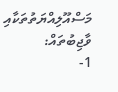މަސްއޫލިއްޔަތުތަކާއި ވާޖިބުތައް:
1-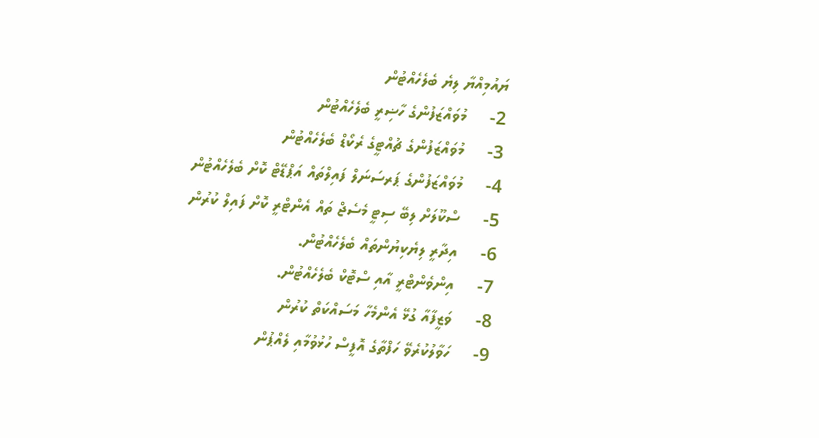ޔައުމިއްޔާ ލިޔެ ބެލެހެއްޓުން
2-     މުވައްޒަފުންގެ ހާޟިރީ ބެލެހެއްޓުން
3-     މުވައްޒަފުންގެ ޗުއްޓީގެ ރެކޯޑް ބެލެހެއްޓުން
4-     މުވައްޒަފުންގެ ޕަރސަނަލް ފައިލްތައް އަޕްޑޭޓް ކޮށް ބެލެހެއްޓުން
5-     ސްކޫލަށް ލިބޭ ސިޓީ މެސެޖް ތައް އެންޓްރީ ކޮށް ފައިލް ކުރުން
6-     އިދާރީ ލިޔެކިޔުންތައް ބެލެހެއްޓުން.
7-     އިންވެންޓްރީ އާއި ސްޓޮކް ބެލެހެއްޓުން.
8-     ވަޒީފާއާ ގުޅޭ އެންމެހާ މަސައްކަތް ކުރުން
9-     ހަވާލުކުރެވޭ ހަފްތާގެ އޮފީސް ހުޅުވުމާއި ލެއްޕުން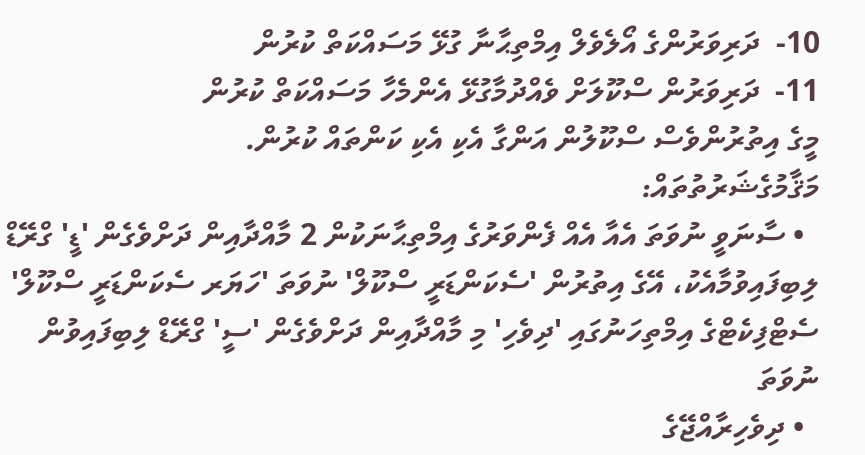10-  ދަރިވަރުންގެ އޯލެވެލް އިމްތިޙާނާ ގުޅޭ މަސައްކަތް ކުރުން
11-  ދަރިވަރުން ސްކޫލަށް ވެއްދުމާގުޅޭ އެންމެހާ މަސައްކަތް ކުރުން
މީގެ އިތުރުންވެސް ސްކޫލުން އަންގާ އެކި އެކި ކަންތައް ކުރުން.
މަޤާމުގެޝަރުތުތައް:
  • ސާނަވީ ނުވަތަ އެއާ އެއް ފެންވަރުގެ އިމްތިޙާނަކުން 2 މާއްދާއިން ދަށްވެގެން 'ޑީ' ގްރޭޑް ލިބިފައިވުމާއެކު، އޭގެ އިތުރުން 'ސެކަންޑަރީ ސްކޫލް' ނުވަތަ 'ހަޔަރ ސެކަންޑަރީ ސްކޫލް' ސެޓްފިކެޓްގެ އިމްތިހަނުގައި 'ދިވެހި' މި މާއްދާއިން ދަށްވެގެން 'ސީ' ގްރޭޑް ލިބިފައިވުން
ނުވަތަ
  • ދިވެހިރާއްޖޭގެ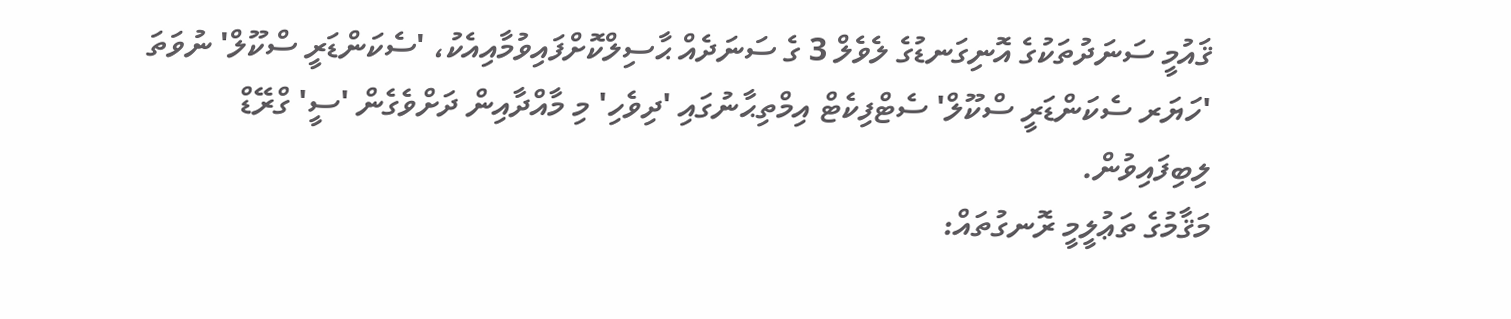ޤައުމީ ސަނަދުތަކުގެ އޮނިގަނޑުގެ ލެވެލް 3 ގެ ސަނަދެއް ޙާސިލްކޮށްފައިވުމާއިއެކު، 'ސެކަންޑަރީ ސްކޫލް' ނުވަތަ 'ހަޔަރ ސެކަންޑަރީ ސްކޫލް' ސެޓްފިކެޓް އިމްތިޙާނުގައި 'ދިވެހި' މި މާއްދާއިން ދަށްވެގެން 'ސީ' ގްރޭޑް ލިބިފައިވުން.
މަޤާމުގެ ތަޢުލީމީ ރޮނގުތައް: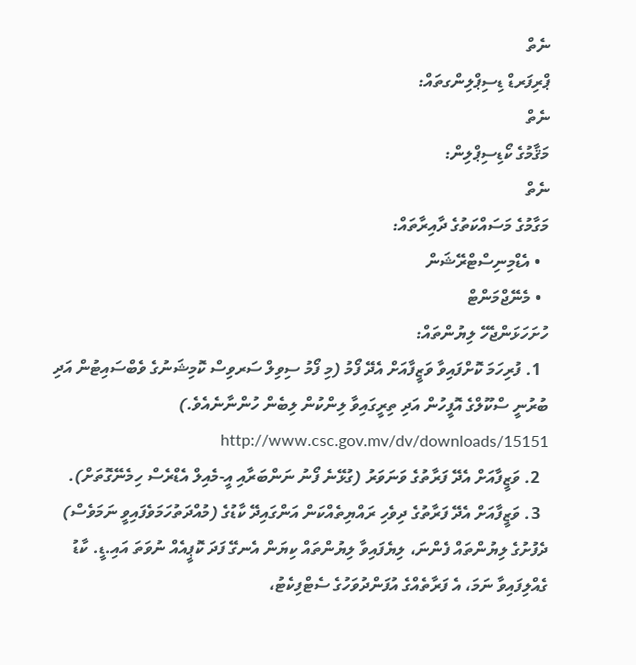ނެތް
ޕްރިފަރޑް ޑިސިޕްލިންގތައް:
ނެތް
މަޤާމުގެ ކޯޑިސިޕްލިން:
ނެތް
މަގާމުގެ މަސައްކަތުގެ ދާއިރާތައް:
  • އެޑްމިނިސްޓްރޭޝަން
  • މެނޭޖްމަންޓް
ހުށަހަޅަންޖެހޭ ލިޔުންތައް:
  1. ފުރިހަމަ ކޮށްފައިވާ ވަޒީފާއަށް އެދޭ ފޯމު (މި ފޯމު ސިވިލް ސަރވިސް ކޮމިޝަނުގެ ވެބްސައިޓުން އަދި ބުރުނީ ސްކޫލްގެ އޮފީހުން އަދި ތިރީގައިވާ ލިންކުން ލިބެން ހުންނާނެއެވެ.) http://www.csc.gov.mv/dv/downloads/15151
  2. ވަޒީފާއަށް އެދޭ ފަރާތުގެ ވަނަވަރު (ގުޅޭނެ ފޯނު ނަންބަރާއި އީ-މެއިލް އެޑްރެސް ހިމެނޭގޮތަށް).
  3. ވަޒީފާއަށް އެދޭ ފަރާތުގެ ދިވެހި ރައްޔިތެއްކަން އަންގައިދޭ ކާޑުގެ (މުއްދަތުހަމަވެފައިވީ ނަމަވެސް) ދެފުށުގެ ލިޔުންތައް ފެންނަ، ލިޔެފައިވާ ލިޔުންތައް ކިޔަން އެނގޭ ފަދަ ކޮޕީއެއް ނުވަތަ އައި.ޑީ. ކާޑު ގެއްލިފައިވާ ނަމަ، އެ ފަރާތެއްގެ އުފަންދުވަހުގެ ސެޓްފިކެޓު،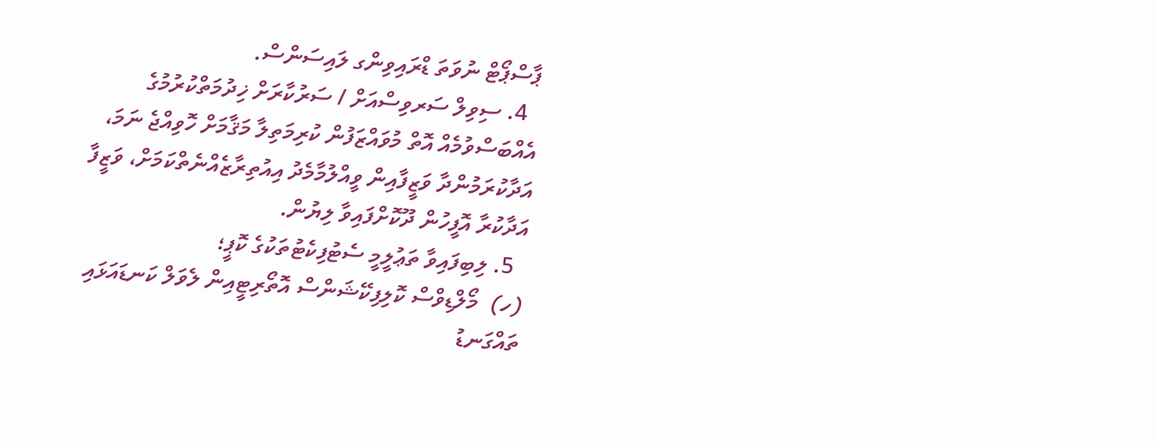ޕާސްޕޯޓް ނުވަތަ ޑްރައިވިންގ ލައިސަންސް.
  4. ސިވިލް ސަރވިސްއަށް / ސަރުކާރަށް ޚިދުމަތްކުރުމުގެ އެއްބަސްވުމެއް އޮތް މުވައްޒަފުން ކުރިމަތިލާ މަޤާމަށް ހޮވިއްޖެ ނަމަ، އަދާކުރަމުންދާ ވަޒީފާއިން ވީއްލުމާމެދު އިއުތިރާޒެއްނެތްކަމަށް، ވަޒީފާ އަދާކުރާ އޮފީހުން ދޫކޮށްފައިވާ ލިޔުން.
  5. ލިބިފައިވާ ތަޢުލީމީ ސެޓުފިކެޓުތަކުގެ ކޮޕީ؛
(ހ)  މޯލްޑިވްސް ކޮލިފިކޭޝަންސް އޮތޯރިޓީއިން ލެވަލް ކަނޑައަޅައި ތައްގަނޑު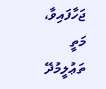ޖަހާފައިވާ، މަތީ ތަޢުލީމުދޭ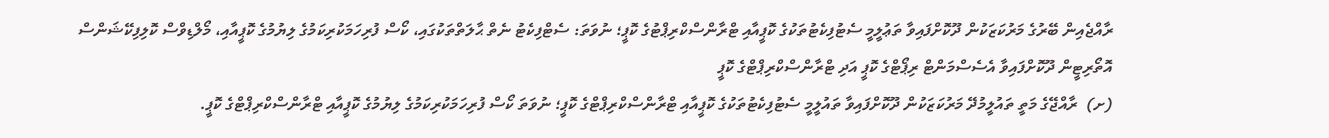ރާއްޖެއިން ބޭރުގެ މަރުކަޒަކުން ދޫކޮށްފައިވާ ތަޢުލީމީ ސެޓުފިކެޓުތަކުގެ ކޮޕީއާއި ޓްރާންސްކްރިޕްޓުގެ ކޮޕީ؛ ނުވަތަ: ސެޓްފިކެޓު ނެތް ޙާލަތްތަކުގައި، ކޯސް ފުރިހަމަކުރިކަމުގެ ލިޔުމުގެ ކޮޕީއާއި، މޯލްޑިވްސް ކޮލިފިކޭޝަންސް އޮތޯރިޓީން ދޫކޮށްފައިވާ އެސެސްމަންޓް ރިޕޯޓްގެ ކޮޕީ އަދި ޓްރާންސްކްރިޕްޓްގެ ކޮޕީ
(ށ)  ރާއްޖޭގެ މަތީ ތައުލީމުދޭ މަރުކަޒަކުން ދޫކޮށްފައިވާ ތައުލީމީ ސެޓުފިކެޓުތަކުގެ ކޮޕީއާއި ޓްރާންސްކްރިޕްޓްގެ ކޮޕީ؛ ނުވަތަ ކޯސް ފުރިހަމަކުރިކަމުގެ ލިޔުމުގެ ކޮޕީއާއި ޓްރާންސްކްރިޕްޓްގެ ކޮޕީ.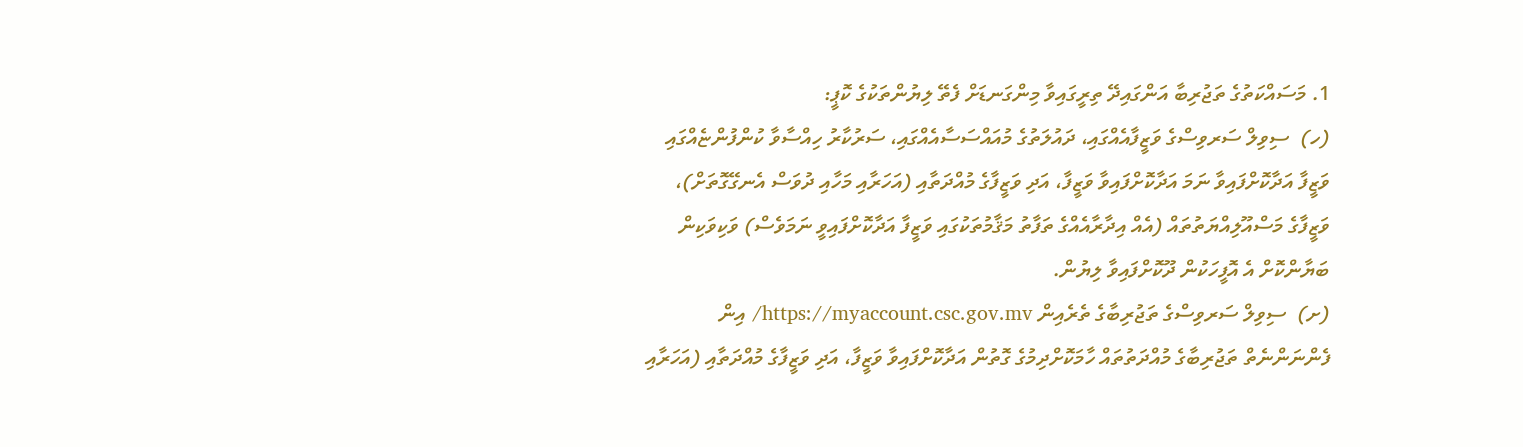1. މަސައްކަތުގެ ތަޖުރިބާ އަންގައިދޭ ތިރީގައިވާ މިންގަނޑަށް ފެތޭ ލިޔުންތަކުގެ ކޮޕީ:
(ހ)  ސިވިލް ސަރވިސްގެ ވަޒީފާއެއްގައި، ދައުލަތުގެ މުއައްސަސާއެއްގައި، ސަރުކާރު ހިއްސާވާ ކުންފުންޏެއްގައި ވަޒީފާ އަދާކޮށްފައިވާ ނަމަ އަދާކޮށްފައިވާ ވަޒީފާ، އަދި ވަޒީފާގެ މުއްދަތާއި (އަހަރާއި މަހާއި ދުވަސް އެނގޭގޮތަށް)، ވަޒީފާގެ މަސްއޫލިއްޔަތުތައް (އެއް އިދާރާއެއްގެ ތަފާތު މަޤާމުތަކުގައި ވަޒީފާ އަދާކޮށްފައިވީ ނަމަވެސް) ވަކިވަކިން ބަޔާންކޮށް އެ އޮފީހަކުން ދޫކޮށްފައިވާ ލިޔުން.
(ށ)  ސިވިލް ސަރވިސްގެ ތަޖުރިބާގެ ތެރެއިން https://myaccount.csc.gov.mv/ އިން ފެންނަންނެތް ތަޖުރިބާގެ މުއްދަތުތައް ހާމަކޮށްދިމުގެ ގޮތުން އަދާކޮށްފައިވާ ވަޒީފާ، އަދި ވަޒީފާގެ މުއްދަތާއި (އަހަރާއި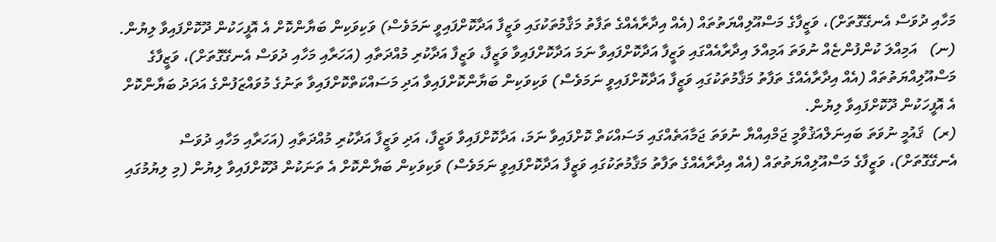މަހާއި ދުވަސް އެނގޭގޮތަށް)، ވަޒީފާގެ މަސްއޫލިއްޔަތުތައް (އެއް އިދާރާއެއްގެ ތަފާތު މަޤާމުތަކުގައި ވަޒީފާ އަދާކޮށްފައިވީ ނަމަވެސް) ވަކިވަކިން ބަޔާންކޮށް އެ އޮފީހަކުން ދޫކޮށްފައިވާ ލިޔުން.
(ނ)   އަމިއްލަ ކުންފުންޏެއް ނުވަތަ އަމިއްލަ އިދާރާއެއްގައި ވަޒީފާ އަދާކޮށްފައިވާ ނަމަ އަދާކޮށްފައިވާ ވަޒީފާ، ވަޒީފާ އަދާކުރި މުއްދަތާއި (އަހަރާއި މަހާއި ދުވަސް އެނގޭގޮތަށް)، ވަޒީފާގެ މަސްއޫލިއްޔަތުތައް (އެއް އިދާރާއެއްގެ ތަފާތު މަޤާމުތަކުގައި ވަޒީފާ އަދާކޮށްފައިވީ ނަމަވެސް) ވަކިވަކިން ބަޔާންކޮށްފައިވާ އަދި މަސައްކަތްކޮށްފައިވާ ތަނުގެ މުވައްޒަފުންގެ އަދަދު ބަޔާންކޮށް އެ އޮފީހަކުން ދޫކޮށްފައިވާ ލިޔުން.
(ރ)  ޤައުމީ ނުވަތަ ބައިނަލްއަޤުވާމީ ޖަމްއިއްޔާ ނުވަތަ ޖަމާއަތެއްގައި މަސައްކަތް ކޮށްފައިވާ ނަމަ، އަދާކޮށްފައިވާ ވަޒީފާ، އަދި ވަޒީފާ އަދާކުރި މުއްދަތާއި (އަހަރާއި މަހާއި ދުވަސް އެނގޭގޮތަށް)، ވަޒީފާގެ މަސްއޫލިއްޔަތުތައް (އެއް އިދާރާއެއްގެ ތަފާތު މަޤާމުތަކުގައި ވަޒީފާ އަދާކޮށްފައިވީ ނަމަވެސް) ވަކިވަކިން ބަޔާންކޮށް އެ ތަނަކުން ދޫކޮށްފައިވާ ލިޔުން (މި ލިޔުމުގައި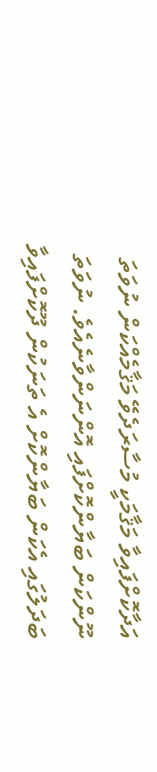އަދާކޮށްފައިވާ މަޤާމަކީ މުސާރަދެވޭ މަޤާމެއްކަން ނުވަތަ ނޫންކަން ބަޔާންކޮށްފައި އޮންނަންވާނެއެވެ. ނުވަތަ ބަދަލުގައި އެކަން ބަޔާންކޮށް އެ ތަނަކުން ދޫކޮށްފައިވާ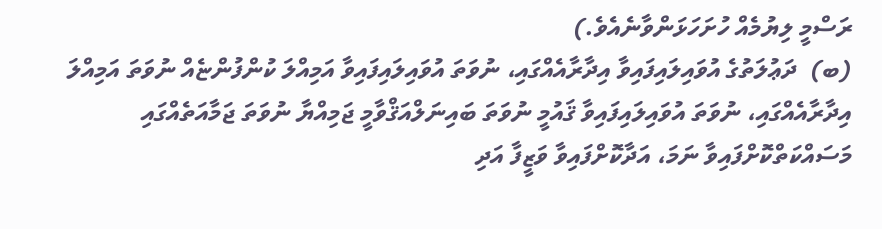ރަސްމީ ލިޔުމެއް ހުށަހަޅަންވާނެއެވެ.)
(ބ)  ދަޢުލަތުގެ އުވައިލައިފައިވާ އިދާރާއެއްގައި، ނުވަތަ އުވައިލައިފައިވާ އަމިއްލަ ކުންފުންޏެއް ނުވަތަ އަމިއްލަ އިދާރާއެއްގައި، ނުވަތަ އުވައިލައިފައިވާ ޤައުމީ ނުވަތަ ބައިނަލްއަޤްވާމީ ޖަމިއްޔާ ނުވަތަ ޖަމާއަތެއްގައި މަސައްކަތްކޮށްފައިވާ ނަމަ، އަދާކޮށްފައިވާ ވަޒީފާ އަދި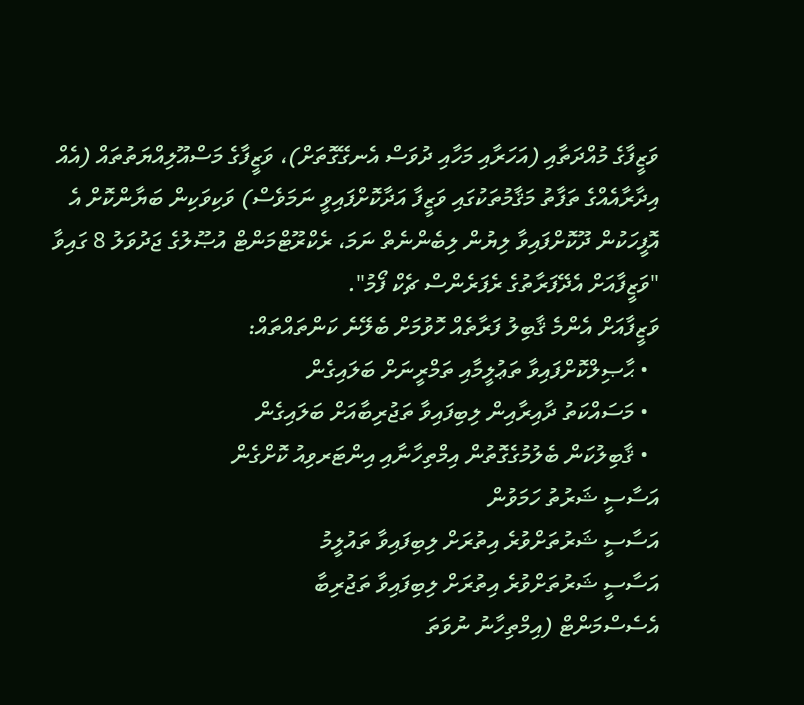ވަޒީފާގެ މުއްދަތާއި (އަހަރާއި މަހާއި ދުވަސް އެނގޭގޮތަށް)، ވަޒީފާގެ މަސްއޫލިއްޔަތުތައް (އެއް އިދާރާއެއްގެ ތަފާތު މަޤާމުތަކުގައި ވަޒީފާ އަދާކޮށްފައިވީ ނަމަވެސް) ވަކިވަކިން ބަޔާންކޮށް އެ އޮފީހަކުން ދޫކޮށްފައިވާ ލިޔުން ލިބެންނެތް ނަމަ، ރެކްރޫޓްމަންޓް އުޞޫލުގެ ޖަދުވަލު 8 ގައިވާ "ވަޒީފާއަށް އެދޭފަރާތުގެ ރެފަރެންސް ޗެކް ފޯމު".
ވަޒީފާއަށް އެންމެ ޤާބިލު ފަރާތެއް ހޮވުމަށް ބެލޭނެ ކަންތައްތައް:
  • ޙާޞިލްކޮށްފައިވާ ތަޢުލީމާއި ތަމްރީނަށް ބަލައިގެން
  • މަސައްކަތު ދާއިރާއިން ލިބިފައިވާ ތަޖުރިބާއަށް ބަލައިގެން
  • ޤާބިލުކަން ބެލުމުގެގޮތުން އިމްތިހާނާއި އިންޓަރވިއު ކޮށްގެން
އަސާސީ ޝަރުތު ހަމަވުން
އަސާސީ ޝަރުތަށްވުރެ އިތުރަށް ލިބިފައިވާ ތައުލީމު
އަސާސީ ޝަރުތަށްވުރެ އިތުރަށް ލިބިފައިވާ ތަޖުރިބާ
އެސެސްމަންޓް (އިމްތިހާނު ނުވަތަ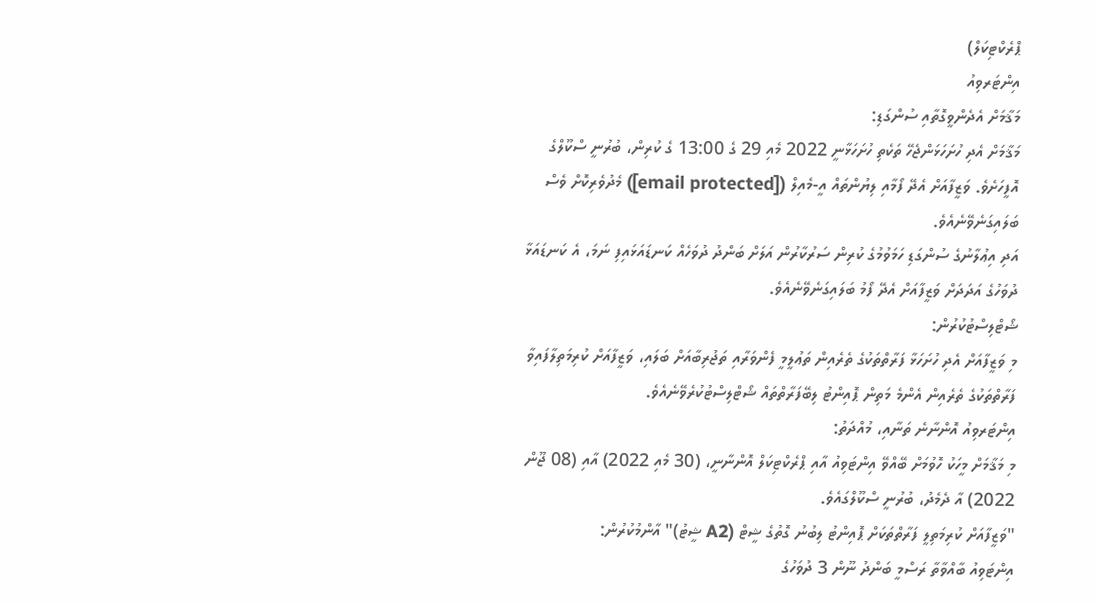ޕްރެކްޓިކަލް)
އިންޓަރވިއު
މަޤާމަށް އެދެންވީގޮތާއި ސުންގަޑި:
މަޤާމަށް އެދި ހުށަހަޅަންޖެހޭ ތަކެތި ހުށަހަޅާނީ 2022 މެއި 29 ގެ 13:00 ގެ ކުރިން، ބުރުނީ ސްކޫލްގެ އޮފީހަށެވެ. ވަޒީފާއަށް އެދޭ ފޯމާއި ލިޔުންތައް އީ-މެއިލް ([email protected]) މެދުވެރިކޮށް ވެސް ބަލައިގަނެވޭނެއެވެ.
އަދި އިޢުލާނުގެ ސުންގަޑި ހަމަވުމުގެ ކުރިން ސަރުކާރުން އަލަށް ބަންދު ދުވަހެއް ކަނޑައަޅައިފި ނަމަ، އެ ކަނޑައަޅާ ދުވަހުގެ އަދަދަށް ވަޒީފާއަށް އެދޭ ފޯމު ބަލައިގަނެވޭނެއެވެ.
ޝޯޓްލިސްޓުކުރުން:
މި ވަޒީފާއަށް އެދި ހުށަހަޅާ ފަރާތްތަކުގެ ތެރެއިން ތަޢުލީމީ ފެންވަރާއި ތަޖުރިބާއަށް ބަލައި، ވަޒީފާއަށް ކުރިމަތިލާފައިވާ ފަރާތްތަކުގެ ތެރެއިން އެންމެ މަތިން ޕޮއިންޓު ލިބޭފަރާތްތައް ޝޯޓްލިސްޓުކުރެވޭނެއެވެ.
އިންޓަރވިއު އޮންނާނެ ތަނާއި، މުއްދަތު:
މި މަޤާމަށް މީހަކު ހޮވުމަށް ބޭއްވޭ އިންޓަވިއު އާއި ޕްރެކްޓިކަލް އޮންނާނީ، (30 މެއި 2022) އާއި (08 ޖޫން 2022) އާ ދެމެދު، ބުރުނީ ސްކޫލްގައެވެ.
"ވަޒީފާއަށް ކުރިމަތިލީ ފަރާތްތަކަށް ޕޮއިންޓު ލިބުނު ގޮތުގެ ޝީޓް (A2 ޝީޓު)" އާންމުކުރުން:
އިންޓަވިއު ބާއްވާތާ ރަސްމީ ބަންދު ނޫން 3 ދުވަހުގެ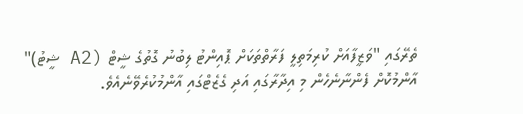ތެރޭގައި "ވަޒީފާއަށް ކުރިމަތިލީ ފަރާތްތަކަށް ޕޮއިންޓު ލިބުނު ގޮތުގެ ޝީޓް (A2 ޝީޓު)" އާންމުކޮށް ފެންނާނެހެން މި އިދާރާގައި އަދި ގެޒެޓްގައި އާންމުކުރެވޭނެއެވެ.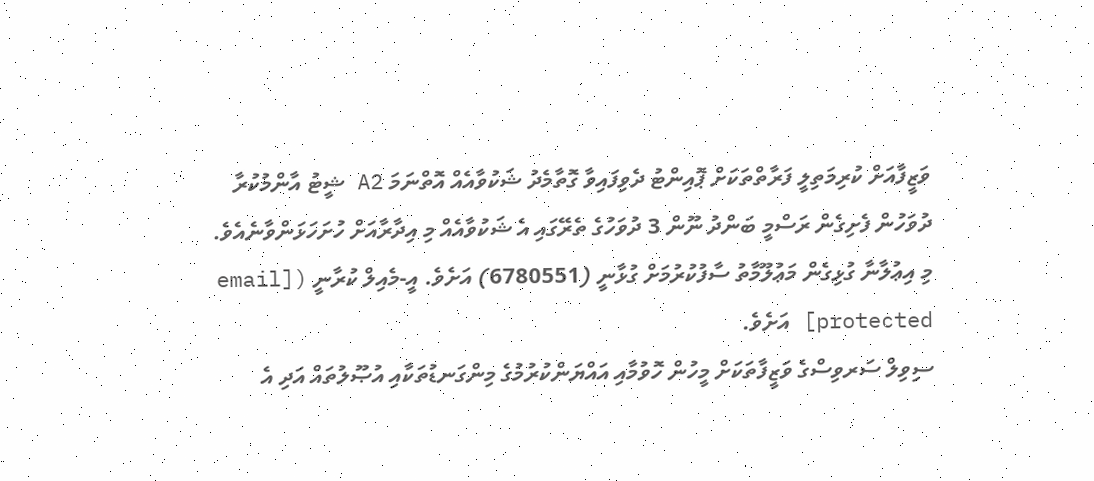ވަޒީފާއަށް ކުރިމަތިލީ ފަރާތްތަކަށް ޕޮއިންޓު ދެވިފައިވާ ގޮތާމެދު ޝަކުވާއެއް އޮތްނަމަ A2 ޝީޓު އާންމުކުރާ ދުވަހުން ފެށިގެން ރަސްމީ ބަންދު ނޫން 3 ދުވަހުގެ ތެރޭގައި އެ ޝަކުވާއެއް މި އިދާރާއަށް ހުށަހަޅަންވާނެއެވެ.
މި އިޢުލާނާ ގުޅިގެން މަޢުލޫމާތު ސާފުކުރުމަށް ގުޅާނީ (6780551) އަށެވެ. އީ-މެއިލް ކުރާނީ ([email protected] އަށެވެ.
ސިވިލް ސަރވިސްގެ ވަޒީފާތަކަށް މީހުން ހޮވުމާއި އައްޔަންކުރުމުގެ މިންގަނޑުތަކާއި އުޞޫލުތައް އަދި އެ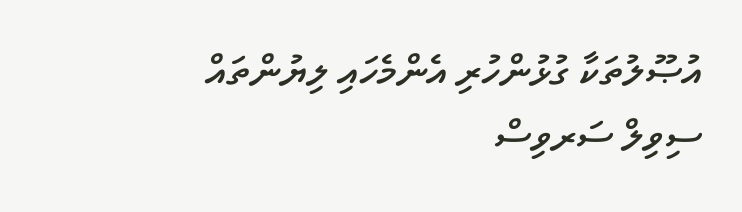އުޞޫލުތަކާ ގުޅުންހުރި އެންމެހައި ލިޔުންތައް ސިވިލް ސަރވިސް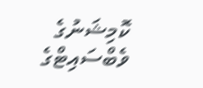ކޮމިޝަނުގެ ވެބްސައިޓްގެ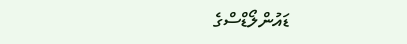ޑައުންލޯޑްސްގެ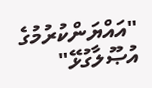"އައްޔަންކުރުމުގެ އުޞޫލާގުޅޭ"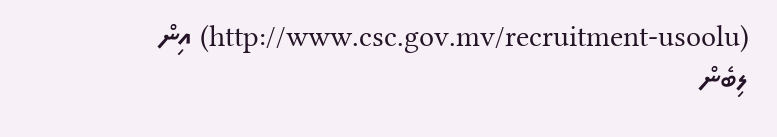(http://www.csc.gov.mv/recruitment-usoolu) އިން ލިބެން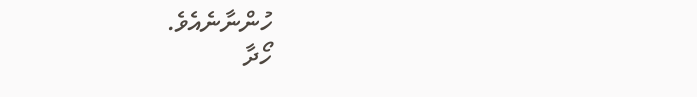ހުންނާނެއެވެ.
ހޯދާ